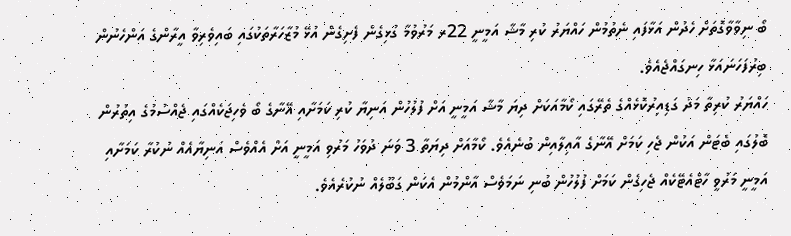ބޯ ނިވާވާގޮތަށް ހެދުން އަޅާފައި ނެތުމުން ހައްޔަރު ކުރި މާޝާ އަމީނީ 22ރ މަރުވުމާ ގުޅިގެން ފެށިގެން އުޅޭ މުޒާހަރާތަކުގައި ބައިވެރިވާ އީރާންގެ އަންހެނުން ބިރުފަހަނައަޅާ ހިނގައްޖެއެވެ.
ހައްޔަރު ކުރިތާ މަދު ގަޑިއިރުކޮޅެއްގެ ތެރޭގައި ކޯމާއަކަށް ދިޔަ މާޝާ އަމީނީ އަށް ފުލުހުން އަނިޔާ ކުރި ކަމަށާއި އޭނާގެ ބޯ ވެހިޖަކެއްގައި ޖެއްސުމުގެ އިތުރުން ބޮލުގައި ބެޓަން އަކުން ޖެހި ކަމަށް އޭނާގެ އާއިލާއިން ބުނެއެވެ. ކޯމާއަށް ދިޔަތާ 3 ވަނަ ދުވަހު މަރުވި އަމީނީ އަށް އެއްވެސް އަނިޔާއެއް ނުކުރާ ކަމަށާއި އަމީނީ މަރުވީ ހާޓްއެޓޭކެއް ޖެހިގެން ކަމަށް ފުލުހުން ބުނި ނަމަވެސް އާންމުން އެކަން ގަބޫލެއް ނުކުރެއެވެ.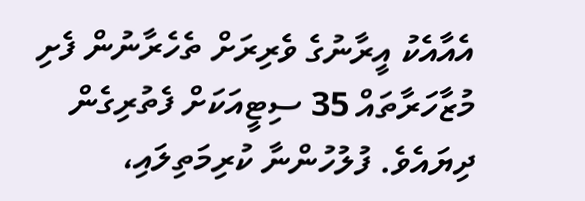އެއާއެކު އީރާނުގެ ވެރިރަށް ތެހެރާނުން ފެށި މުޒާހަރާތައް 35 ސިޓީއަކަށް ފެތުރިގެން ދިޔައެވެ. ފުލުހުންނާ ކުރިމަތިލައި،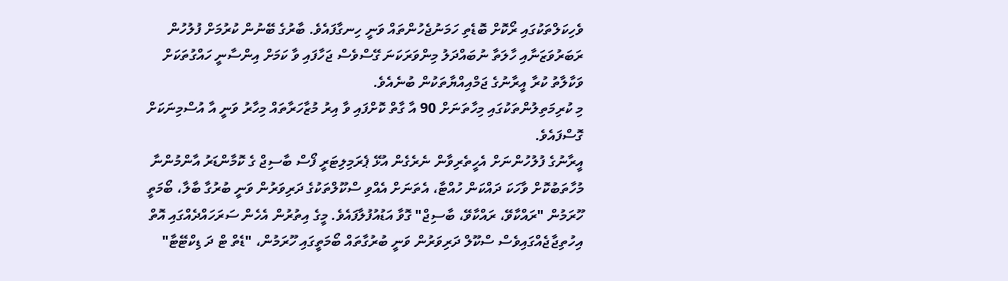ވެހިކަލްތަކުގައި ރޯކޮށް ބޮޑެތި ހަމަނުޖެހުންތައް ވަނީ ހިނގާފައެވެ. ބާރުގެ ބޭނުން ކުރުމަށް ފުލުހުން ރަބަރުވަޒަނާއި ހާލަތާ ނުބައްދަލު މިންވަރަކަނަ ގޭސްވެސް ޖަހާފައި ވާ ކަމަށް އިންސާނީ ހައްގުތަކަށް ވަކާލާތު ކުރާ އީރާނުގެ ޖަމްއިއްޔާތަކުން ބުނެއެވެ.
މި ކުރިމަތިލުންތަކުގައި މިހާތަނަށް 90 އާ ގާތް ކޮށްފައި ވާ އިރު މުޒާހަރާތައް މިހާރު ވަނީ އާ އުސްމިނަކަށް ގޮސްފައެވެ.
އީރާނުގެ ފުލުހުންނަށް އެހީތެރިވާން ނެރެގެން އުޅޭ ޕެރަމިލިޓަރީ ފޯސް ބާސިޖް ގެ ކޮމާންޑަރު އާންމުންނާ މުހާތަބުކޮށް ވާހަކަ ދައްކަން ހުއްޓާ، އެތަނަށް އެއްވި ސްކޫލްތަކުގެ ދަރިވަރުން ވަނީ ބުރުގާ ބާލާ، ބޯމަތީ ހޫރަމުން "ރައްކާވޭ، ރައްކާވޭ، ބާސިޖް" ގޮވާ އަޑުއުފުލާފައެވެ. މީގެ އިތުރުން އެހެން ސަރަހައްދެއްގައި އޮތް އިހުތިޖާޖެއްގައިވެސް ސްކޫލް ދަރިވަރުން ވަނީ ބުރުގާތައް ބޯމަތީގައި ހޫރަމުން، "ޑެތް ޓް ދަ ޑިކްޓޭޓާ"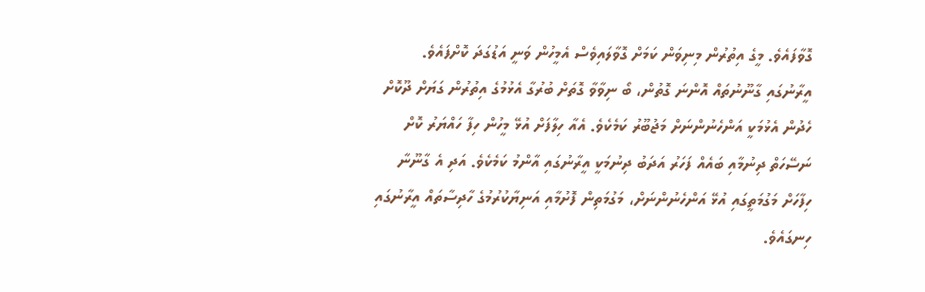ގޮވާފައެވެ. މީގެ އިތުރުން މިނިވަން ކަމަށް ގޮވާލައިވެސް އެމީހުން ވަނީ އަޑުގަދަ ކޮށްފައެވެ.
އީރާނުގައި ގާނޫނުތައް އޮންނަ ގޮތުން، ބޯ ނިވާވާ ގޮތަށް ބުރުގާ އެޅުމުގެ އިތުރުން ގަޔަށް ދޫކޮށް ހެދުން އެޅުމަކީ އަންހެނުންނަށް މަޖުބޫރު ކަމެކެވެ. އެއާ ހިލާފަށް އުޅޭ މީހުން ހިފާ ހައްޔަރު ކޮށް ނަސޭހަތް ދިނުމާއި ބައެއް ފަހަރު އަދަބު ދިނުމަކީ އީރާނުގައި އާންމު ކަމެކެވެ. އަދި އެ ގާނޫނާ ހިފާހަށް މަގުމަތީގައި އުޅޭ އަންހެނުންނަށް، މަގުމަތިން ފޮށުމާއި އަނިޔާކުރުމުގެ ހާދިސާތައް އީރާނުގައި ހިނގައެވެ.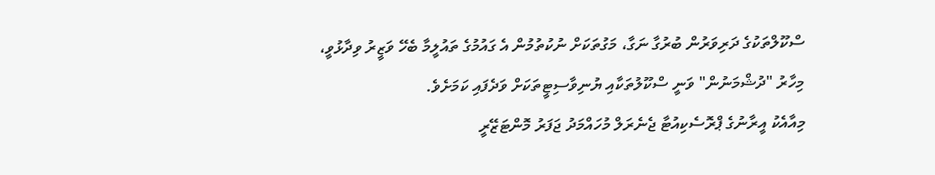ސްކޫލްތަކުގެ ދަރިވަރުން ބުރުގާ ނަގާ، މަގުތަކަށް ނުކުތުމުން އެ ގައުމުގެ ތައުލީމާ ބެހޭ ވަޒީރު ވިދާޅުވީ، މިހާރު "ދުޝްމަނުން" ވަނީ ސްކޫލުތަކާއި ޔުނިވާސިޓީތަކަށް ވަދެފައި ކަމަށެވެ.
މިއާއެކު އީރާނުގެ ޕްރޮސެކިއުޓާ ޖެނެރަލް މުހައްމަދު ޖަފަރު މޮންޓަޒޭރީ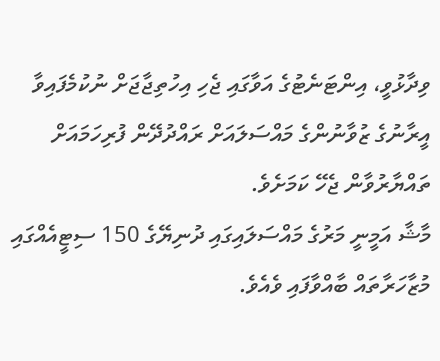ވިދާޅުވީ، އިންޓަނެޓުގެ އަވާގައި ޖެހި އިހުތިޖާޖަށް ނުކުމެފައިވާ އީރާނުގެ ޒުވާނުންގެ މައްސަލައަށް ރައްދުދޭން ފުރިހަމައަށް ތައްޔާރުވާން ޖެހޭ ކަމަށެވެ.
މާޝާ އަމީނީ މަރުގެ މައްސަލައިގައި ދުނިޔޭގެ 150 ސިޓީއެއްގައި މުޒާހަރާތައް ބާއްވާފައި ވެއެވެ.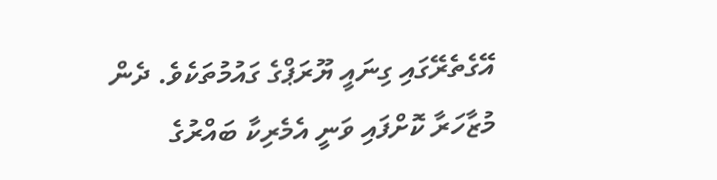އޭގެތެރޭގައި ގިނައީ ޔޫރަޕްގެ ގައުމުތަކެވެ. ދެން މުޒާހަރާ ކޮށްފައި ވަނީ އެމެރިކާ ބައްރުގެ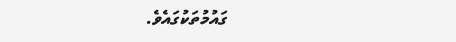ގައުމުތަކުގައެވެ.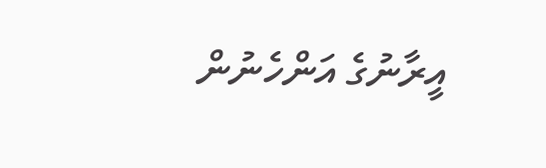އީރާނުގެ އަންހެނުން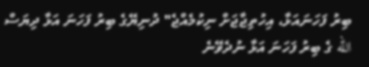ބިރު ފަހަނައަޅާ، އިހުތިޖާޖަށް ނިކުމެއްޖެ" ދުނިޔޭގެ ބިރު ފަހަނަ އަޅާ ދިޔަސް الله ގެ ބިރު ފަހަނަ އަޅާ ނުދެވޭނެ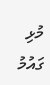މުޅި ގައުމު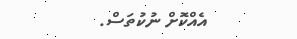އެއްކޮށް ނުކުތަސް.